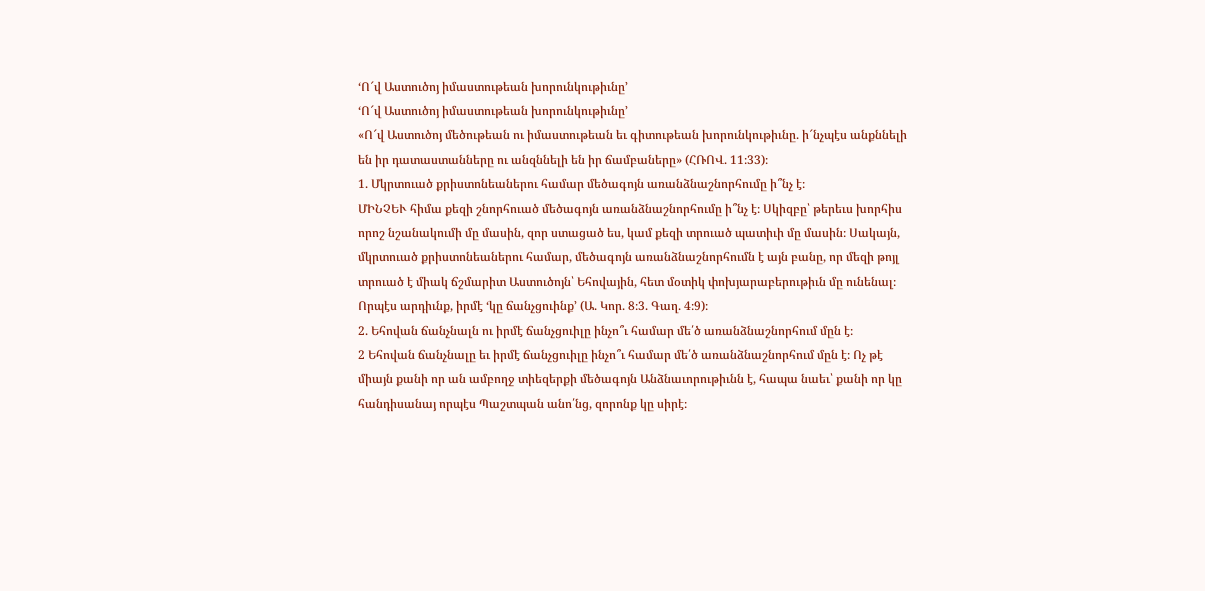‘Ո՜վ Աստուծոյ իմաստութեան խորունկութիւնը’
‘Ո՜վ Աստուծոյ իմաստութեան խորունկութիւնը’
«Ո՜վ Աստուծոյ մեծութեան ու իմաստութեան եւ գիտութեան խորունկութիւնը. ի՜նչպէս անքննելի են իր դատաստանները ու անզննելի են իր ճամբաները» (ՀՌՈՎ. 11։33)։
1. Մկրտուած քրիստոնեաներու համար մեծագոյն առանձնաշնորհումը ի՞նչ է։
ՄԻՆՉԵՒ հիմա քեզի շնորհուած մեծագոյն առանձնաշնորհումը ի՞նչ է։ Սկիզբը՝ թերեւս խորհիս որոշ նշանակումի մը մասին, զոր ստացած ես, կամ քեզի տրուած պատիւի մը մասին։ Սակայն, մկրտուած քրիստոնեաներու համար, մեծագոյն առանձնաշնորհումն է այն բանը, որ մեզի թոյլ տրուած է միակ ճշմարիտ Աստուծոյն՝ Եհովային, հետ մօտիկ փոխյարաբերութիւն մը ունենալ։ Որպէս արդիւնք, իրմէ ‘կը ճանչցուինք’ (Ա. Կոր. 8։3. Գաղ. 4։9)։
2. Եհովան ճանչնալն ու իրմէ ճանչցուիլը ինչո՞ւ համար մե՛ծ առանձնաշնորհում մըն է։
2 Եհովան ճանչնալը եւ իրմէ ճանչցուիլը ինչո՞ւ համար մե՛ծ առանձնաշնորհում մըն է։ Ոչ թէ միայն քանի որ ան ամբողջ տիեզերքի մեծագոյն Անձնաւորութիւնն է, հապա նաեւ՝ քանի որ կը հանդիսանայ որպէս Պաշտպան անո՛նց, զորոնք կը սիրէ։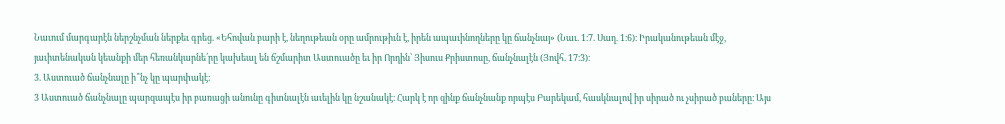Նաւում մարգարէն ներշնչման ներքեւ գրեց. «Եհովան բարի է, նեղութեան օրը ամրութիւն է, իրեն ապաւինողները կը ճանչնայ» (Նաւ. 1։7. Սաղ. 1։6)։ Իրականութեան մէջ, յաւիտենական կեանքի մեր հեռանկարնե՛րը կախեալ են ճշմարիտ Աստուածը եւ իր Որդին՝ Յիսուս Քրիստոսը, ճանչնալէն (Յովհ. 17։3)։
3. Աստուած ճանչնալը ի՞նչ կը պարփակէ։
3 Աստուած ճանչնալը պարզապէս իր բառացի անունը գիտնալէն աւելին կը նշանակէ։ Հարկ է որ զինք ճանչնանք որպէս Բարեկամ, հասկնալով իր սիրած ու չսիրած բաները։ Այս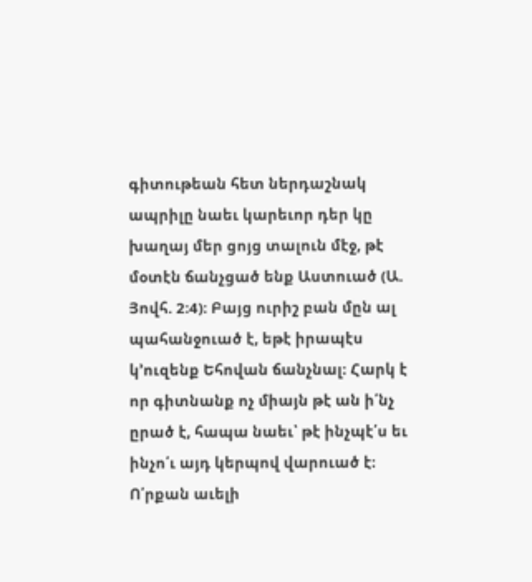գիտութեան հետ ներդաշնակ ապրիլը նաեւ կարեւոր դեր կը խաղայ մեր ցոյց տալուն մէջ, թէ մօտէն ճանչցած ենք Աստուած (Ա. Յովհ. 2։4)։ Բայց ուրիշ բան մըն ալ պահանջուած է, եթէ իրապէս կ’ուզենք Եհովան ճանչնալ։ Հարկ է որ գիտնանք ոչ միայն թէ ան ի՛նչ ըրած է, հապա նաեւ՝ թէ ինչպէ՛ս եւ ինչո՛ւ այդ կերպով վարուած է։ Ո՛րքան աւելի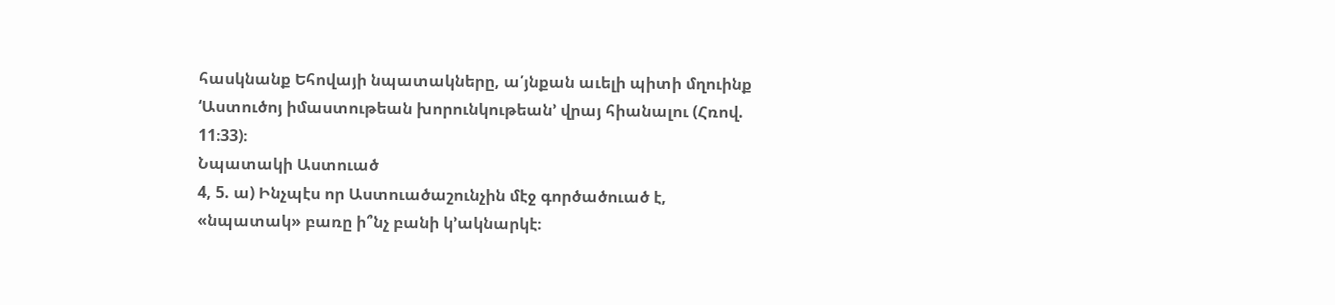հասկնանք Եհովայի նպատակները, ա՛յնքան աւելի պիտի մղուինք ‘Աստուծոյ իմաստութեան խորունկութեան’ վրայ հիանալու (Հռով. 11։33)։
Նպատակի Աստուած
4, 5. ա) Ինչպէս որ Աստուածաշունչին մէջ գործածուած է, «նպատակ» բառը ի՞նչ բանի կ’ակնարկէ։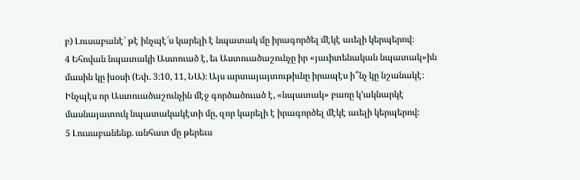բ) Լուսաբանէ՛ թէ ինչպէ՛ս կարելի է նպատակ մը իրագործել մէկէ աւելի կերպերով։
4 Եհովան նպատակի Աստուած է, եւ Աստուածաշունչը իր «յաւիտենական նպատակ»ին մասին կը խօսի (Եփ. 3։10, 11, ՆԱ)։ Այս արտայայտութիւնը իրապէս ի՞նչ կը նշանակէ։ Ինչպէս որ Աստուածաշունչին մէջ գործածուած է, «նպատակ» բառը կ’ակնարկէ մասնայատուկ նպատակակէտի մը, զոր կարելի է իրագործել մէկէ աւելի կերպերով։
5 Լուսաբանենք. անհատ մը թերեւս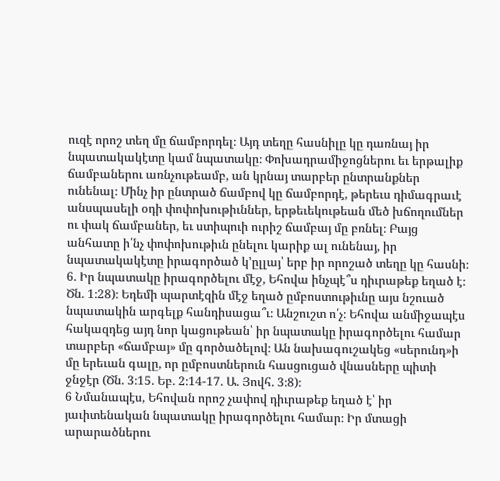ուզէ որոշ տեղ մը ճամբորդել։ Այդ տեղը հասնիլը կը դառնայ իր նպատակակէտը կամ նպատակը։ Փոխադրամիջոցներու եւ երթալիք ճամբաներու առնչութեամբ, ան կրնայ տարբեր ընտրանքներ ունենալ։ Մինչ իր ընտրած ճամբով կը ճամբորդէ, թերեւս դիմագրաւէ անսպասելի օդի փոփոխութիւններ, երթեւեկութեան մեծ խճողումներ ու փակ ճամբաներ, եւ ստիպուի ուրիշ ճամբայ մը բռնել։ Բայց անհատը ի՛նչ փոփոխութիւն ընելու կարիք ալ ունենայ, իր նպատակակէտը իրագործած կ’ըլլայ՝ երբ իր որոշած տեղը կը հասնի։
6. Իր նպատակը իրագործելու մէջ, Եհովա ինչպէ՞ս դիւրաթեք եղած է։
Ծն. 1։28)։ Եդեմի պարտէզին մէջ եղած ըմբոստութիւնը այս նշուած նպատակին արգելք հանդիսացա՞ւ։ Անշուշտ ո՛չ։ Եհովա անմիջապէս հակազդեց այդ նոր կացութեան՝ իր նպատակը իրագործելու համար տարբեր «ճամբայ» մը գործածելով։ Ան նախագուշակեց «սերունդ»ի մը երեւան գալը, որ ըմբոստներուն հասցուցած վնասները պիտի ջնջէր (Ծն. 3։15. Եբ. 2։14-17. Ա. Յովհ. 3։8)։
6 Նմանապէս, Եհովան որոշ չափով դիւրաթեք եղած է՝ իր յաւիտենական նպատակը իրագործելու համար։ Իր մտացի արարածներու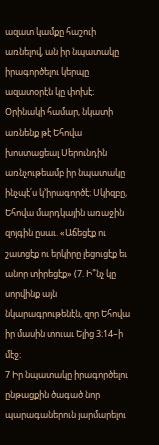ազատ կամքը հաշուի առնելով, ան իր նպատակը իրագործելու կերպը ազատօրէն կը փոխէ։ Օրինակի համար, նկատի առնենք թէ Եհովա խոստացեալ Սերունդին առնչութեամբ իր նպատակը ինչպէ՛ս կ’իրագործէ։ Սկիզբը, Եհովա մարդկային առաջին զոյգին ըսաւ. «Աճեցէք ու շատցէք ու երկիրը լեցուցէք եւ անոր տիրեցէք» (7. Ի՞նչ կը սորվինք այն նկարագրութենէն, զոր Եհովա իր մասին տուաւ Ելից 3։14–ի մէջ։
7 Իր նպատակը իրագործելու ընթացքին ծագած նոր պարագաներուն յարմարելու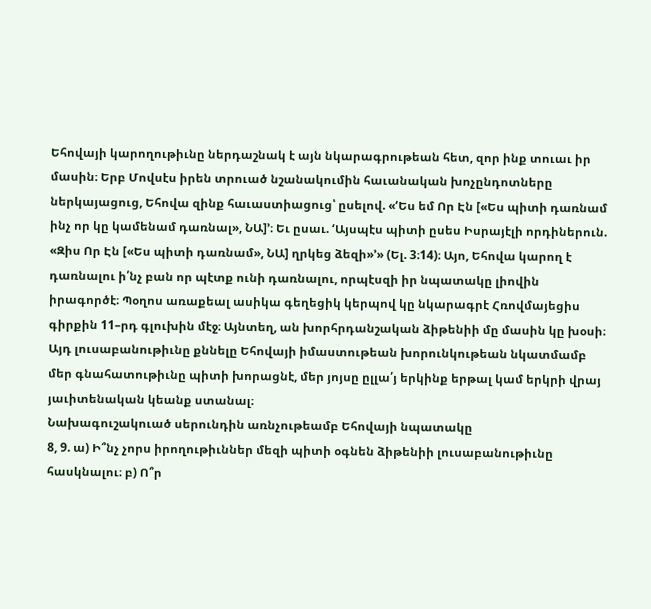Եհովայի կարողութիւնը ներդաշնակ է այն նկարագրութեան հետ, զոր ինք տուաւ իր մասին։ Երբ Մովսէս իրեն տրուած նշանակումին հաւանական խոչընդոտները ներկայացուց, Եհովա զինք հաւաստիացուց՝ ըսելով. «‘Ես եմ Որ Էն [«Ես պիտի դառնամ ինչ որ կը կամենամ դառնալ», ՆԱ]’։ Եւ ըսաւ. ‘Այսպէս պիտի ըսես Իսրայէլի որդիներուն. «Զիս Որ Էն [«Ես պիտի դառնամ», ՆԱ] ղրկեց ձեզի»’» (Ել. 3։14)։ Այո, Եհովա կարող է դառնալու ի՛նչ բան որ պէտք ունի դառնալու, որպէսզի իր նպատակը լիովին իրագործէ։ Պօղոս առաքեալ ասիկա գեղեցիկ կերպով կը նկարագրէ Հռովմայեցիս գիրքին 11–րդ գլուխին մէջ։ Այնտեղ, ան խորհրդանշական ձիթենիի մը մասին կը խօսի։ Այդ լուսաբանութիւնը քննելը Եհովայի իմաստութեան խորունկութեան նկատմամբ մեր գնահատութիւնը պիտի խորացնէ, մեր յոյսը ըլլա՛յ երկինք երթալ կամ երկրի վրայ յաւիտենական կեանք ստանալ։
Նախագուշակուած սերունդին առնչութեամբ Եհովայի նպատակը
8, 9. ա) Ի՞նչ չորս իրողութիւններ մեզի պիտի օգնեն ձիթենիի լուսաբանութիւնը հասկնալու։ բ) Ո՞ր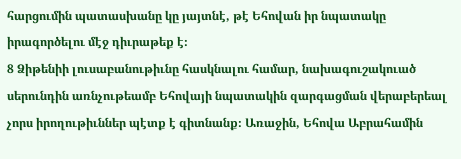հարցումին պատասխանը կը յայտնէ, թէ Եհովան իր նպատակը իրագործելու մէջ դիւրաթեք է։
8 Ձիթենիի լուսաբանութիւնը հասկնալու համար, նախագուշակուած սերունդին առնչութեամբ Եհովայի նպատակին զարգացման վերաբերեալ չորս իրողութիւններ պէտք է գիտնանք։ Առաջին, Եհովա Աբրահամին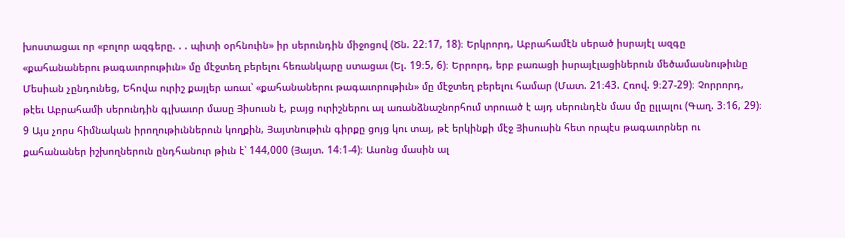խոստացաւ որ «բոլոր ազգերը. . . պիտի օրհնուին» իր սերունդին միջոցով (Ծն. 22։17, 18)։ Երկրորդ, Աբրահամէն սերած իսրայէլ ազգը «քահանաներու թագաւորութիւն» մը մէջտեղ բերելու հեռանկարը ստացաւ (Ել. 19։5, 6)։ Երրորդ, երբ բառացի իսրայէլացիներուն մեծամասնութիւնը Մեսիան չընդունեց, Եհովա ուրիշ քայլեր առաւ՝ «քահանաներու թագաւորութիւն» մը մէջտեղ բերելու համար (Մատ. 21։43. Հռով. 9։27-29)։ Չորրորդ, թէեւ Աբրահամի սերունդին գլխաւոր մասը Յիսուսն է, բայց ուրիշներու ալ առանձնաշնորհում տրուած է այդ սերունդէն մաս մը ըլլալու (Գաղ. 3։16, 29)։
9 Այս չորս հիմնական իրողութիւններուն կողքին, Յայտնութիւն գիրքը ցոյց կու տայ, թէ երկինքի մէջ Յիսուսին հետ որպէս թագաւորներ ու քահանաներ իշխողներուն ընդհանուր թիւն է՝ 144,000 (Յայտ. 14։1-4)։ Ասոնց մասին ալ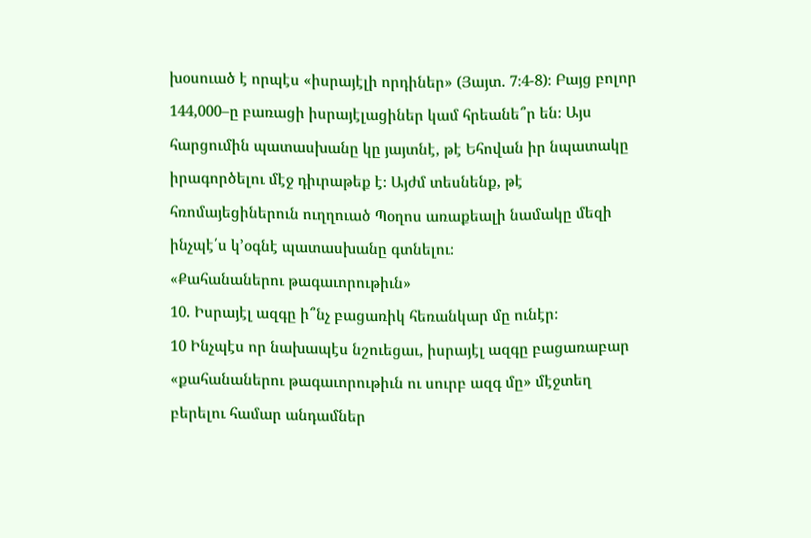խօսուած է որպէս «իսրայէլի որդիներ» (Յայտ. 7։4-8)։ Բայց բոլոր 144,000–ը բառացի իսրայէլացիներ կամ հրեանե՞ր են։ Այս հարցումին պատասխանը կը յայտնէ, թէ Եհովան իր նպատակը իրագործելու մէջ դիւրաթեք է։ Այժմ տեսնենք, թէ հռոմայեցիներուն ուղղուած Պօղոս առաքեալի նամակը մեզի ինչպէ՛ս կ’օգնէ պատասխանը գտնելու։
«Քահանաներու թագաւորութիւն»
10. Իսրայէլ ազգը ի՞նչ բացառիկ հեռանկար մը ունէր։
10 Ինչպէս որ նախապէս նշուեցաւ, իսրայէլ ազգը բացառաբար «քահանաներու թագաւորութիւն ու սուրբ ազգ մը» մէջտեղ բերելու համար անդամներ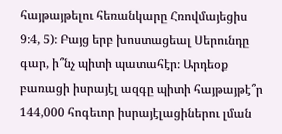հայթայթելու հեռանկարը Հռովմայեցիս 9։4, 5)։ Բայց երբ խոստացեալ Սերունդը գար, ի՞նչ պիտի պատահէր։ Արդեօք բառացի իսրայէլ ազգը պիտի հայթայթէ՞ր 144,000 հոգեւոր իսրայէլացիներու լման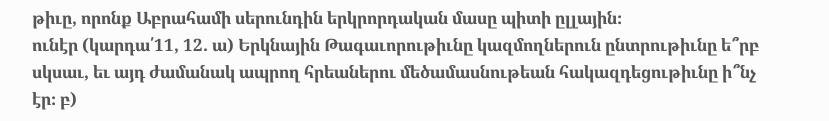թիւը, որոնք Աբրահամի սերունդին երկրորդական մասը պիտի ըլլային։
ունէր (կարդա՛11, 12. ա) Երկնային Թագաւորութիւնը կազմողներուն ընտրութիւնը ե՞րբ սկսաւ, եւ այդ ժամանակ ապրող հրեաներու մեծամասնութեան հակազդեցութիւնը ի՞նչ էր։ բ)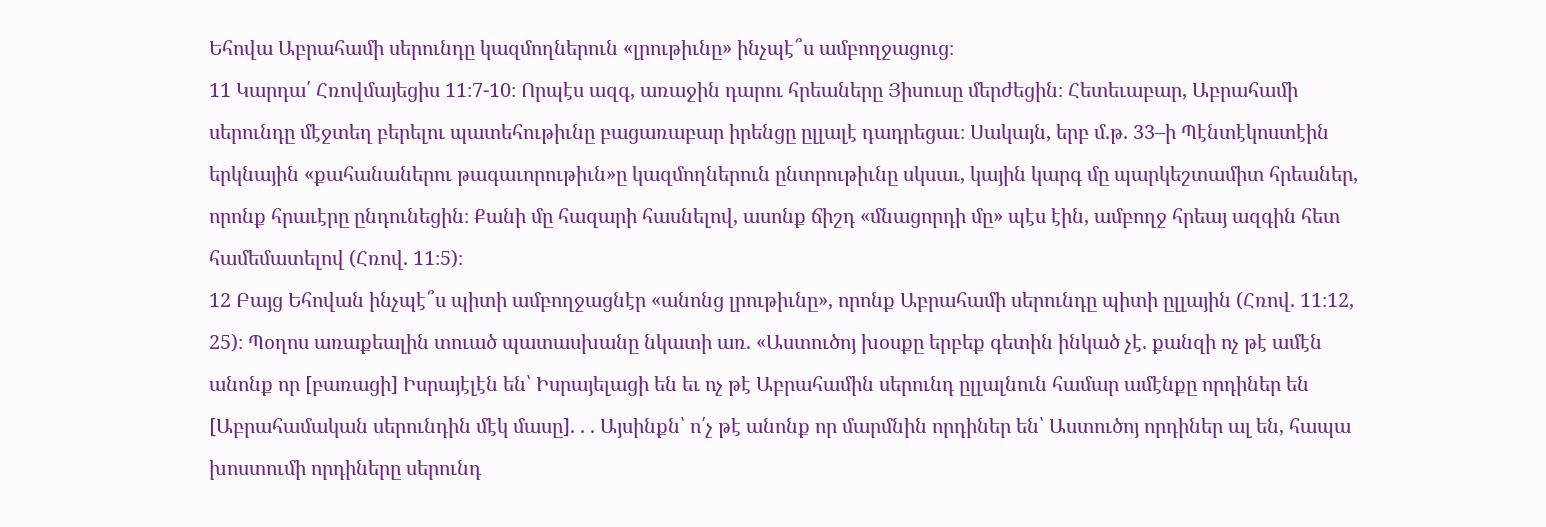Եհովա Աբրահամի սերունդը կազմողներուն «լրութիւնը» ինչպէ՞ս ամբողջացուց։
11 Կարդա՛ Հռովմայեցիս 11։7-10։ Որպէս ազգ, առաջին դարու հրեաները Յիսուսը մերժեցին։ Հետեւաբար, Աբրահամի սերունդը մէջտեղ բերելու պատեհութիւնը բացառաբար իրենցը ըլլալէ դադրեցաւ։ Սակայն, երբ մ.թ. 33–ի Պէնտէկոստէին երկնային «քահանաներու թագաւորութիւն»ը կազմողներուն ընտրութիւնը սկսաւ, կային կարգ մը պարկեշտամիտ հրեաներ, որոնք հրաւէրը ընդունեցին։ Քանի մը հազարի հասնելով, ասոնք ճիշդ «մնացորդի մը» պէս էին, ամբողջ հրեայ ազգին հետ համեմատելով (Հռով. 11։5)։
12 Բայց Եհովան ինչպէ՞ս պիտի ամբողջացնէր «անոնց լրութիւնը», որոնք Աբրահամի սերունդը պիտի ըլլային (Հռով. 11։12, 25)։ Պօղոս առաքեալին տուած պատասխանը նկատի առ. «Աստուծոյ խօսքը երբեք գետին ինկած չէ. քանզի ոչ թէ ամէն անոնք որ [բառացի] Իսրայէլէն են՝ Իսրայելացի են եւ ոչ թէ Աբրահամին սերունդ ըլլալնուն համար ամէնքը որդիներ են [Աբրահամական սերունդին մէկ մասը]. . . Այսինքն՝ ո՛չ թէ անոնք որ մարմնին որդիներ են՝ Աստուծոյ որդիներ ալ են, հապա խոստումի որդիները սերունդ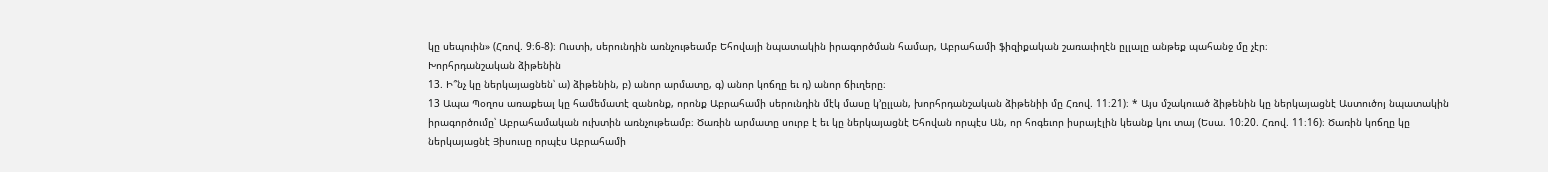կը սեպուին» (Հռով. 9։6-8)։ Ուստի, սերունդին առնչութեամբ Եհովայի նպատակին իրագործման համար, Աբրահամի ֆիզիքական շառաւիղէն ըլլալը անթեք պահանջ մը չէր։
Խորհրդանշական ձիթենին
13. Ի՞նչ կը ներկայացնեն՝ ա) ձիթենին, բ) անոր արմատը, գ) անոր կոճղը եւ դ) անոր ճիւղերը։
13 Ապա Պօղոս առաքեալ կը համեմատէ զանոնք, որոնք Աբրահամի սերունդին մէկ մասը կ’ըլլան, խորհրդանշական ձիթենիի մը Հռով. 11։21)։ * Այս մշակուած ձիթենին կը ներկայացնէ Աստուծոյ նպատակին իրագործումը՝ Աբրահամական ուխտին առնչութեամբ։ Ծառին արմատը սուրբ է եւ կը ներկայացնէ Եհովան որպէս Ան, որ հոգեւոր իսրայէլին կեանք կու տայ (Եսա. 10։20. Հռով. 11։16)։ Ծառին կոճղը կը ներկայացնէ Յիսուսը որպէս Աբրահամի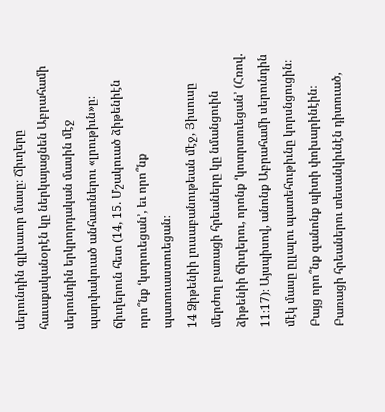սերունդին գլխաւոր մասը։ Ճիւղերը հաւաքականօրէն կը ներկայացնեն Աբրահամի սերունդին երկրորդական մասին մէջ պարփակուած անհատներու «լրութիւն»ը։
ճիւղերուն հետ (14, 15. Մշակուած ձիթենիէն որո՞նք ‘կտրուեցան’, եւ որո՞նք պատուաստուեցան։
14 Ձիթենիի լուսաբանութեան մէջ, Յիսուսը մերժող բառացի հրեաները կը նմանցուին ձիթենիի ճիւղերու, որոնք ‘կոտրտուեցան’ (Հռով. 11։17)։ Այսպիսով, անոնք Աբրահամի սերունդին մէկ մասը ըլլալու պատեհութիւնը կորսնցուցին։ Բայց որո՞նք զանոնք պիտի փոխարինէին։ Բառացի հրեաներու տեսանկիւնէն դիտուած,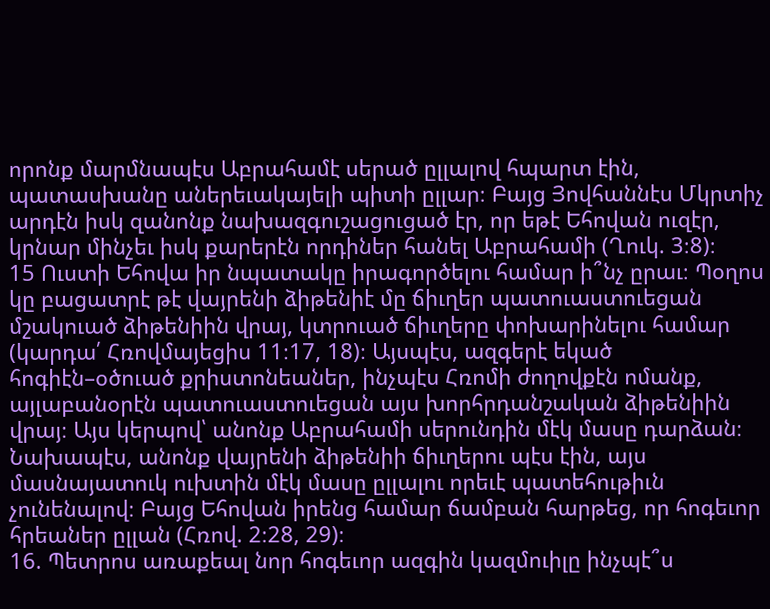որոնք մարմնապէս Աբրահամէ սերած ըլլալով հպարտ էին, պատասխանը աներեւակայելի պիտի ըլլար։ Բայց Յովհաննէս Մկրտիչ արդէն իսկ զանոնք նախազգուշացուցած էր, որ եթէ Եհովան ուզէր, կրնար մինչեւ իսկ քարերէն որդիներ հանել Աբրահամի (Ղուկ. 3։8)։
15 Ուստի Եհովա իր նպատակը իրագործելու համար ի՞նչ ըրաւ։ Պօղոս կը բացատրէ թէ վայրենի ձիթենիէ մը ճիւղեր պատուաստուեցան մշակուած ձիթենիին վրայ, կտրուած ճիւղերը փոխարինելու համար (կարդա՛ Հռովմայեցիս 11։17, 18)։ Այսպէս, ազգերէ եկած հոգիէն–օծուած քրիստոնեաներ, ինչպէս Հռոմի ժողովքէն ոմանք, այլաբանօրէն պատուաստուեցան այս խորհրդանշական ձիթենիին վրայ։ Այս կերպով՝ անոնք Աբրահամի սերունդին մէկ մասը դարձան։ Նախապէս, անոնք վայրենի ձիթենիի ճիւղերու պէս էին, այս մասնայատուկ ուխտին մէկ մասը ըլլալու որեւէ պատեհութիւն չունենալով։ Բայց Եհովան իրենց համար ճամբան հարթեց, որ հոգեւոր հրեաներ ըլլան (Հռով. 2։28, 29)։
16. Պետրոս առաքեալ նոր հոգեւոր ազգին կազմուիլը ինչպէ՞ս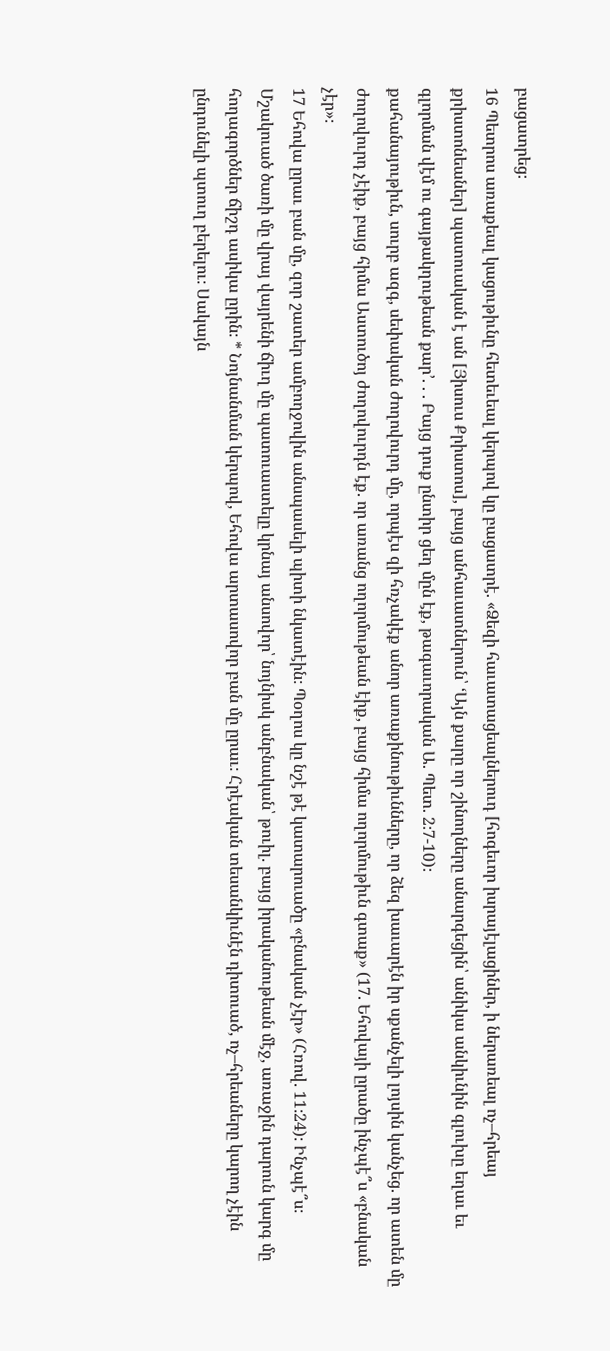բացատրեց։
16 Պետրոս առաքեալ կացութիւնը հետեւեալ կերպով կը բացատրէ. «Ձեզի հաւատացեալներուդ [հոգեւոր իսրայէլացիներ, ի ներառեալ ոչ–հրեայ քրիստոնեաներ] պատուական է ան [Յիսուս Քրիստոս], բայց անհաւատներուն՝ ‘Այն քարը որ շինողները անարգեցին՝ անիկա անկիւնին գլուխը եղաւ եւ գլորման վէմ ու գայթակղութեան քար’. . . Բայց դուք ընտիր ցեղ մըն էք, թագաւորական Ա. Պետ. 2։7-10)։
քահանայութիւն, սուրբ ազգ, սեփական ժողովուրդ մը, որպէս զի հռչակէք անոր առաքինութիւնները, որ ձեզ խաւարէն իր սքանչելի լոյսին կանչեց. որ ատեն մը ժողովուրդ չէիք, բայց հիմա Աստուծոյ ժողովուրդն էք. որ առանց ողորմութեան էիք, բայց հիմա ողորմութիւն գտաք» (17. Եհովայի ըրածը ինչպէ՞ս «բնական չէր»։
17 Եհովա ըրաւ բան մը, զոր շատեր ամբողջովին անսպասելի պիտի նկատէին։ Պօղոս կը նշէ թէ կատարուածը «բնական չէր» (Հռով. 11։24)։ Ինչպէ՞ս։ Մշակուած ծառի մը վրայ վայրենի ճիւղ մը պատուաստելը կրնայ անսովոր՝ նոյնիսկ անբնական՝ թուիլ. բայց իրականութեան մէջ, առաջին դարուն կարգ մը հողագործներ ճիշդ ասիկա ըրին։ * Նոյնանման կերպով, Եհովա արտասովոր բան մը ըրաւ։ Հրէական տեսանկիւնէն դիտուած, ոչ–հրեաները կարող չէին ընդունելի պտուղ բերելու։ Սակայն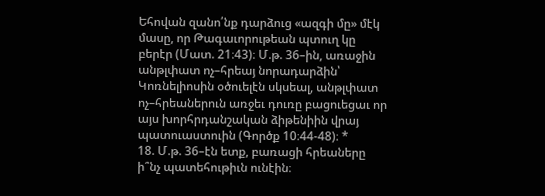Եհովան զանո՛նք դարձուց «ազգի մը» մէկ մասը, որ Թագաւորութեան պտուղ կը բերէր (Մատ. 21։43)։ Մ.թ. 36–ին, առաջին անթլփատ ոչ–հրեայ նորադարձին՝ Կոռնելիոսին օծուելէն սկսեալ, անթլփատ ոչ–հրեաներուն առջեւ դուռը բացուեցաւ որ այս խորհրդանշական ձիթենիին վրայ պատուաստուին (Գործք 10։44-48)։ *
18. Մ.թ. 36–էն ետք, բառացի հրեաները ի՞նչ պատեհութիւն ունէին։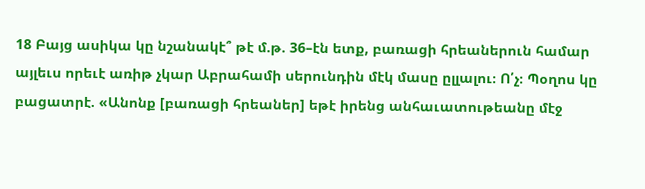18 Բայց ասիկա կը նշանակէ՞ թէ մ.թ. 36–էն ետք, բառացի հրեաներուն համար այլեւս որեւէ առիթ չկար Աբրահամի սերունդին մէկ մասը ըլլալու։ Ո՛չ։ Պօղոս կը բացատրէ. «Անոնք [բառացի հրեաներ] եթէ իրենց անհաւատութեանը մէջ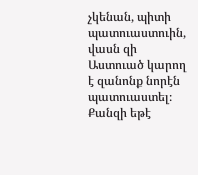չկենան, պիտի պատուաստուին, վասն զի Աստուած կարող է զանոնք նորէն պատուաստել։ Քանզի եթէ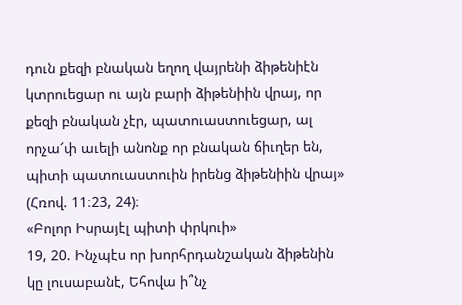դուն քեզի բնական եղող վայրենի ձիթենիէն կտրուեցար ու այն բարի ձիթենիին վրայ, որ քեզի բնական չէր, պատուաստուեցար, ալ որչա՜փ աւելի անոնք որ բնական ճիւղեր են, պիտի պատուաստուին իրենց ձիթենիին վրայ» (Հռով. 11։23, 24)։
«Բոլոր Իսրայէլ պիտի փրկուի»
19, 20. Ինչպէս որ խորհրդանշական ձիթենին կը լուսաբանէ, Եհովա ի՞նչ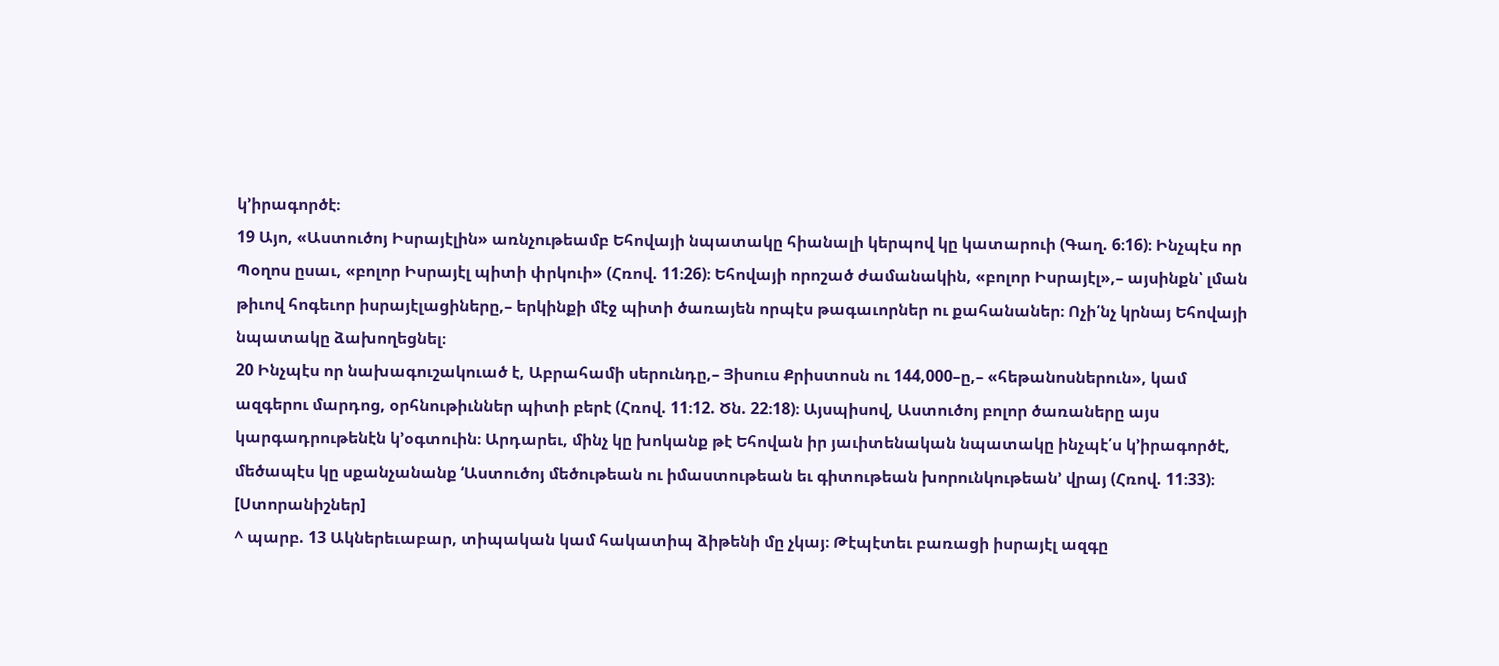կ’իրագործէ։
19 Այո, «Աստուծոյ Իսրայէլին» առնչութեամբ Եհովայի նպատակը հիանալի կերպով կը կատարուի (Գաղ. 6։16)։ Ինչպէս որ Պօղոս ըսաւ, «բոլոր Իսրայէլ պիտի փրկուի» (Հռով. 11։26)։ Եհովայի որոշած ժամանակին, «բոլոր Իսրայէլ»,– այսինքն՝ լման թիւով հոգեւոր իսրայէլացիները,– երկինքի մէջ պիտի ծառայեն որպէս թագաւորներ ու քահանաներ։ Ոչի՛նչ կրնայ Եհովայի նպատակը ձախողեցնել։
20 Ինչպէս որ նախագուշակուած է, Աբրահամի սերունդը,– Յիսուս Քրիստոսն ու 144,000–ը,– «հեթանոսներուն», կամ ազգերու մարդոց, օրհնութիւններ պիտի բերէ (Հռով. 11։12. Ծն. 22։18)։ Այսպիսով, Աստուծոյ բոլոր ծառաները այս կարգադրութենէն կ’օգտուին։ Արդարեւ, մինչ կը խոկանք թէ Եհովան իր յաւիտենական նպատակը ինչպէ՛ս կ’իրագործէ, մեծապէս կը սքանչանանք ‘Աստուծոյ մեծութեան ու իմաստութեան եւ գիտութեան խորունկութեան’ վրայ (Հռով. 11։33)։
[Ստորանիշներ]
^ պարբ. 13 Ակներեւաբար, տիպական կամ հակատիպ ձիթենի մը չկայ։ Թէպէտեւ բառացի իսրայէլ ազգը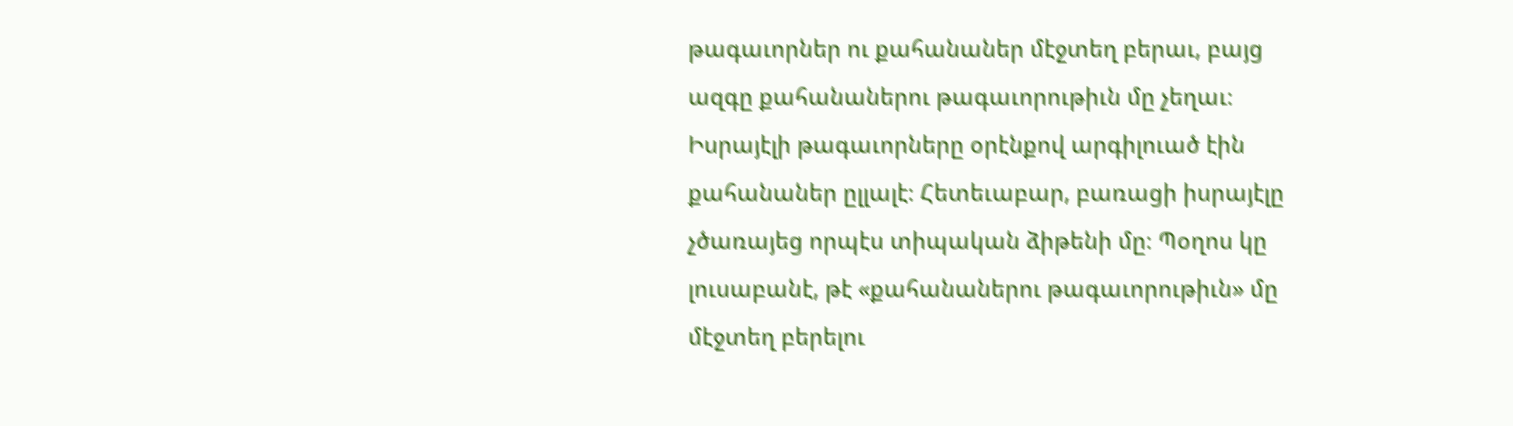թագաւորներ ու քահանաներ մէջտեղ բերաւ, բայց ազգը քահանաներու թագաւորութիւն մը չեղաւ։ Իսրայէլի թագաւորները օրէնքով արգիլուած էին քահանաներ ըլլալէ։ Հետեւաբար, բառացի իսրայէլը չծառայեց որպէս տիպական ձիթենի մը։ Պօղոս կը լուսաբանէ, թէ «քահանաներու թագաւորութիւն» մը մէջտեղ բերելու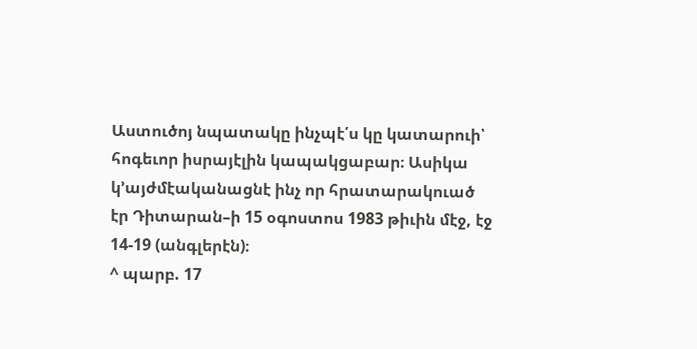Աստուծոյ նպատակը ինչպէ՛ս կը կատարուի՝ հոգեւոր իսրայէլին կապակցաբար։ Ասիկա կ’այժմէականացնէ ինչ որ հրատարակուած էր Դիտարան–ի 15 օգոստոս 1983 թիւին մէջ, էջ 14-19 (անգլերէն)։
^ պարբ. 17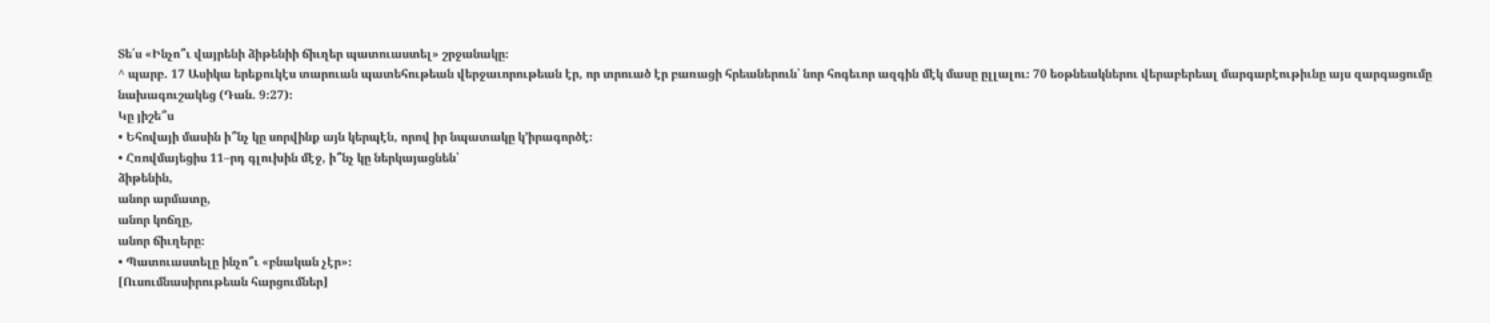Տե՛ս «Ինչո՞ւ վայրենի ձիթենիի ճիւղեր պատուաստել» շրջանակը։
^ պարբ. 17 Ասիկա երեքուկէս տարուան պատեհութեան վերջաւորութեան էր, որ տրուած էր բառացի հրեաներուն՝ նոր հոգեւոր ազգին մէկ մասը ըլլալու։ 70 եօթնեակներու վերաբերեալ մարգարէութիւնը այս զարգացումը նախագուշակեց (Դան. 9։27)։
Կը յիշե՞ս
• Եհովայի մասին ի՞նչ կը սորվինք այն կերպէն, որով իր նպատակը կ’իրագործէ։
• Հռովմայեցիս 11–րդ գլուխին մէջ, ի՞նչ կը ներկայացնեն՝
ձիթենին,
անոր արմատը,
անոր կոճղը,
անոր ճիւղերը։
• Պատուաստելը ինչո՞ւ «բնական չէր»։
[Ուսումնասիրութեան հարցումներ]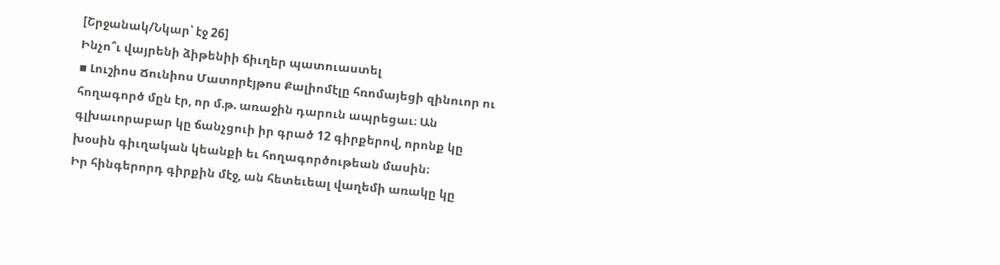[Շրջանակ/Նկար՝ էջ 26]
Ինչո՞ւ վայրենի ձիթենիի ճիւղեր պատուաստել
▪ Լուշիոս Ճունիոս Մատորէյթոս Քալիոմէլը հռոմայեցի զինուոր ու հողագործ մըն էր, որ մ.թ. առաջին դարուն ապրեցաւ։ Ան գլխաւորաբար կը ճանչցուի իր գրած 12 գիրքերով, որոնք կը խօսին գիւղական կեանքի եւ հողագործութեան մասին։
Իր հինգերորդ գիրքին մէջ, ան հետեւեալ վաղեմի առակը կը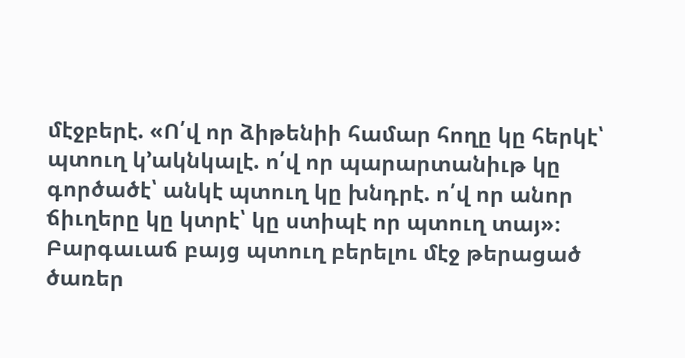մէջբերէ. «Ո՛վ որ ձիթենիի համար հողը կը հերկէ՝ պտուղ կ’ակնկալէ. ո՛վ որ պարարտանիւթ կը գործածէ՝ անկէ պտուղ կը խնդրէ. ո՛վ որ անոր ճիւղերը կը կտրէ՝ կը ստիպէ որ պտուղ տայ»։
Բարգաւաճ բայց պտուղ բերելու մէջ թերացած ծառեր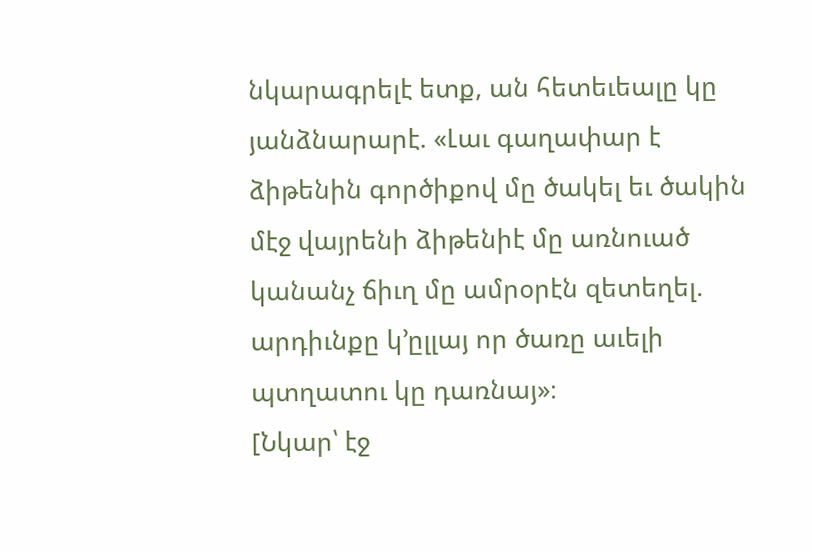նկարագրելէ ետք, ան հետեւեալը կը յանձնարարէ. «Լաւ գաղափար է ձիթենին գործիքով մը ծակել եւ ծակին մէջ վայրենի ձիթենիէ մը առնուած կանանչ ճիւղ մը ամրօրէն զետեղել. արդիւնքը կ’ըլլայ որ ծառը աւելի պտղատու կը դառնայ»։
[Նկար՝ էջ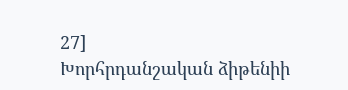27]
Խորհրդանշական ձիթենիի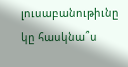լուսաբանութիւնը կը հասկնա՞ս